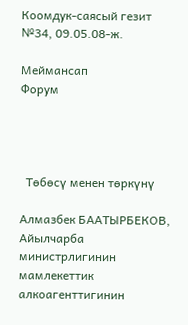Коомдук-саясый гезит
№34, 09.05.08-ж.

Меймансап
Форум




  Төбөсү менен төркүнү

Алмазбек БААТЫРБЕКОВ, Айылчарба министрлигинин мамлекеттик алкоагенттигинин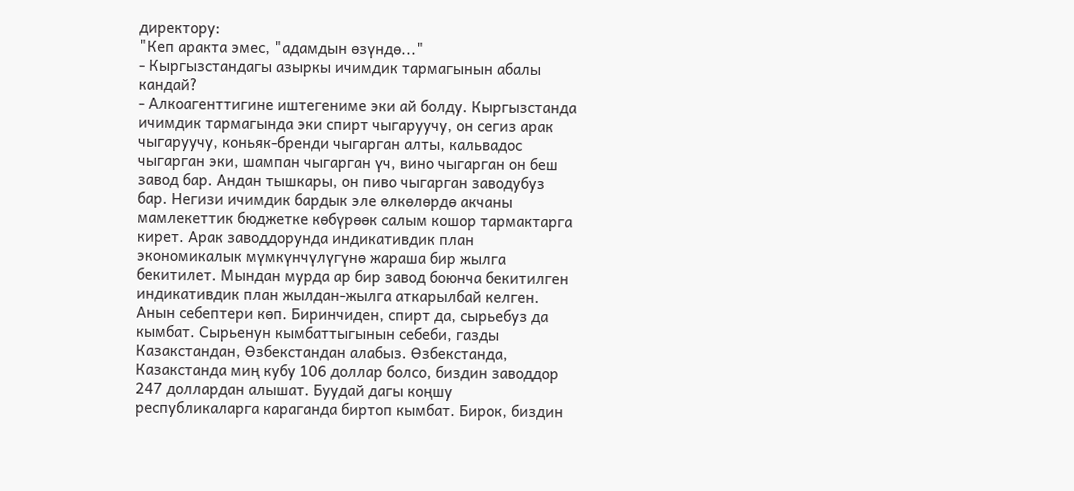директору:
"Кеп аракта эмес, "адамдын өзүндө..."
- Кыргызстандагы азыркы ичимдик тармагынын абалы кандай?
- Алкоагенттигине иштегениме эки ай болду. Кыргызстанда ичимдик тармагында эки спирт чыгаруучу, он сегиз арак чыгаруучу, коньяк-бренди чыгарган алты, кальвадос чыгарган эки, шампан чыгарган үч, вино чыгарган он беш завод бар. Андан тышкары, он пиво чыгарган заводубуз бар. Негизи ичимдик бардык эле өлкөлөрдө акчаны мамлекеттик бюджетке көбүрөөк салым кошор тармактарга кирет. Арак заводдорунда индикативдик план экономикалык мүмкүнчүлүгүнө жараша бир жылга бекитилет. Мындан мурда ар бир завод боюнча бекитилген индикативдик план жылдан-жылга аткарылбай келген. Анын себептери көп. Биринчиден, спирт да, сырьебуз да кымбат. Сырьенун кымбаттыгынын себеби, газды Казакстандан, Өзбекстандан алабыз. Өзбекстанда, Казакстанда миң кубу 106 доллар болсо, биздин заводдор 247 доллардан алышат. Буудай дагы коңшу республикаларга караганда биртоп кымбат. Бирок, биздин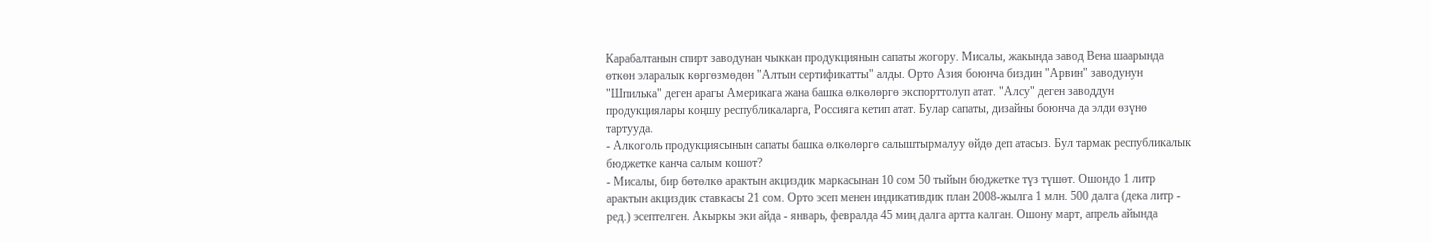Карабалтанын спирт заводунан чыккан продукциянын сапаты жогору. Мисалы, жакында завод Вена шаарында өткөн эларалык көргөзмөдөн "Алтын сертификатты" алды. Орто Азия боюнча биздин "Арвин" заводунун "Шпилька" деген арагы Америкага жана башка өлкөлөргө экспорттолуп атат. "Алсу" деген заводдун продукциялары коңшу республикаларга, Россияга кетип атат. Булар сапаты, дизайны боюнча да элди өзүнө тартууда.
- Алкоголь продукциясынын сапаты башка өлкөлөргө салыштырмалуу өйдө деп атасыз. Бул тармак республикалык бюджетке канча салым кошот?
- Мисалы, бир бөтөлкө арактын акциздик маркасынан 10 сом 50 тыйын бюджетке түз түшөт. Ошондо 1 литр арактын акциздик ставкасы 21 сом. Орто эсеп менен индикативдик план 2008-жылга 1 млн. 500 далга (дека литр - ред.) эсептелген. Акыркы эки айда - январь, февралда 45 миң далга артта калган. Ошону март, апрель айында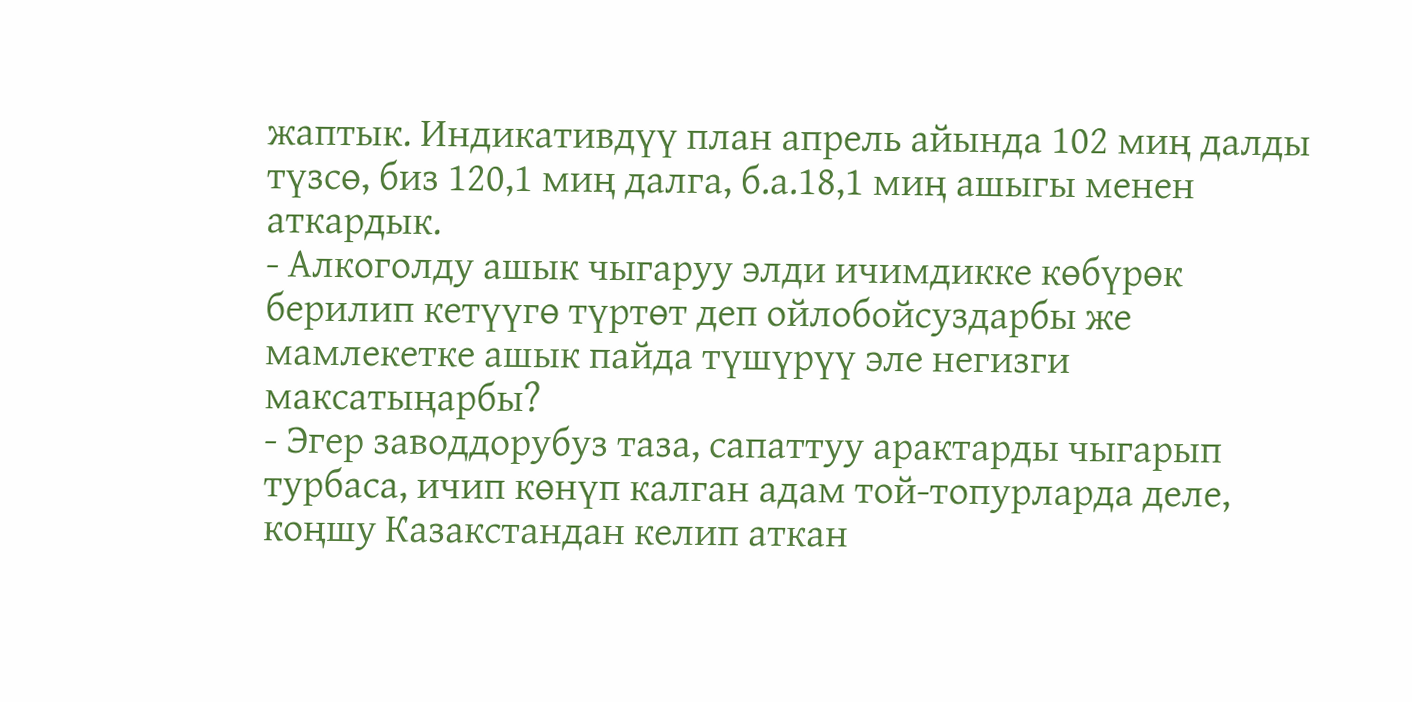жаптык. Индикативдүү план апрель айында 102 миң далды түзсө, биз 120,1 миң далга, б.а.18,1 миң ашыгы менен аткардык.
- Алкоголду ашык чыгаруу элди ичимдикке көбүрөк берилип кетүүгө түртөт деп ойлобойсуздарбы же мамлекетке ашык пайда түшүрүү эле негизги максатыңарбы?
- Эгер заводдорубуз таза, сапаттуу арактарды чыгарып турбаса, ичип көнүп калган адам той-топурларда деле, коңшу Казакстандан келип аткан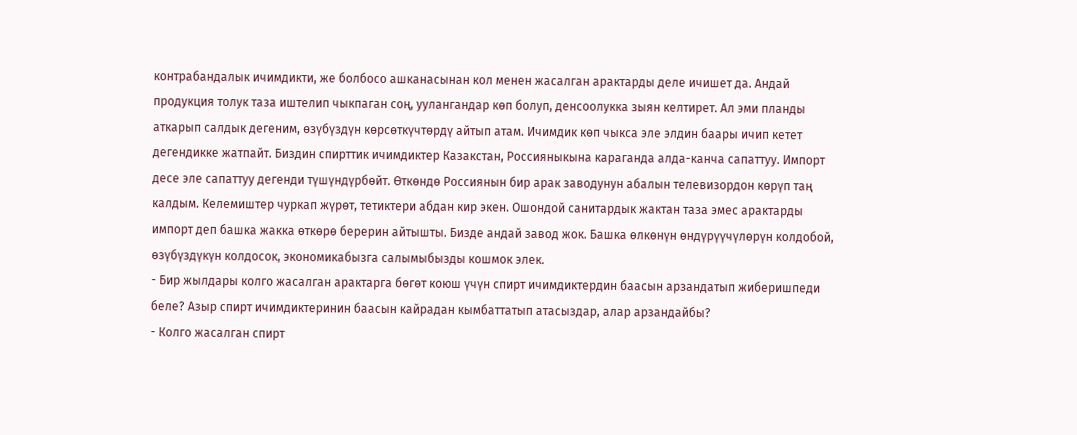контрабандалык ичимдикти, же болбосо ашканасынан кол менен жасалган арактарды деле ичишет да. Андай продукция толук таза иштелип чыкпаган соң, уулангандар көп болуп, денсоолукка зыян келтирет. Ал эми планды аткарып салдык дегеним, өзүбүздүн көрсөткүчтөрдү айтып атам. Ичимдик көп чыкса эле элдин баары ичип кетет дегендикке жатпайт. Биздин спирттик ичимдиктер Казакстан, Россияныкына караганда алда-канча сапаттуу. Импорт десе эле сапаттуу дегенди түшүндүрбөйт. Өткөндө Россиянын бир арак заводунун абалын телевизордон көрүп таң калдым. Келемиштер чуркап жүрөт, тетиктери абдан кир экен. Ошондой санитардык жактан таза эмес арактарды импорт деп башка жакка өткөрө берерин айтышты. Бизде андай завод жок. Башка өлкөнүн өндүрүүчүлөрүн колдобой, өзүбүздүкүн колдосок, экономикабызга салымыбызды кошмок элек.
- Бир жылдары колго жасалган арактарга бөгөт коюш үчүн спирт ичимдиктердин баасын арзандатып жиберишпеди беле? Азыр спирт ичимдиктеринин баасын кайрадан кымбаттатып атасыздар, алар арзандайбы?
- Колго жасалган спирт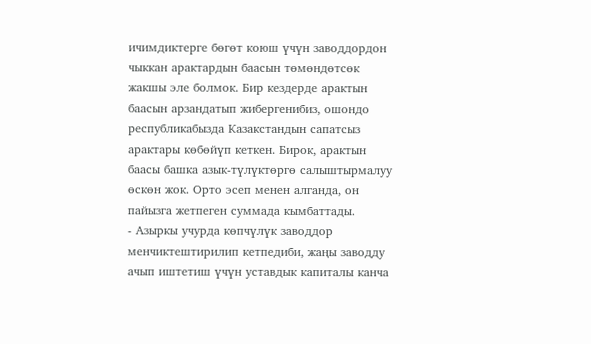ичимдиктерге бөгөт коюш үчүн заводдордон чыккан арактардын баасын төмөндөтсөк жакшы эле болмок. Бир кездерде арактын баасын арзандатып жибергенибиз, ошондо республикабызда Казакстандын сапатсыз арактары көбөйүп кеткен. Бирок, арактын баасы башка азык-түлүктөргө салыштырмалуу өскөн жок. Орто эсеп менен алганда, он пайызга жетпеген суммада кымбаттады.
- Азыркы учурда көпчүлүк заводдор менчиктештирилип кетпедиби, жаңы заводду ачып иштетиш үчүн уставдык капиталы канча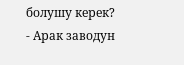болушу керек?
- Арак заводун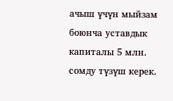ачыш үчүн мыйзам боюнча уставдык капиталы 5 млн. сомду түзүш керек.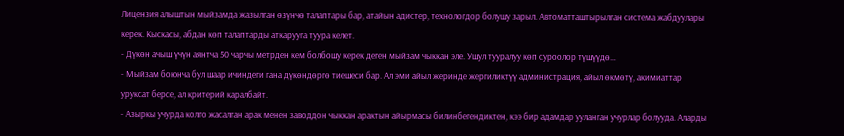Лицензия алыштын мыйзамда жазылган өзүнчө талаптары бар, атайын адистер, технологдор болушу зарыл. Автоматташтырылган система жабдуулары керек. Кыскасы, абдан көп талаптарды аткарууга туура келет.
- Дүкөн ачыш үчүн аянтча 50 чарчы метрден кем болбошу керек деген мыйзам чыккан эле. Ушул тууралуу көп суроолор түшүүдө…
- Мыйзам боюнча бул шаар ичиндеги гана дүкөндөргө тиешеси бар. Ал эми айыл жеринде жергиликтүү администрация, айыл өкмөтү, акимиаттар уруксат берсе, ал критерий каралбайт.
- Азыркы учурда колго жасалган арак менен заводдон чыккан арактын айырмасы билинбегендиктен, кээ бир адамдар ууланган учурлар болууда. Аларды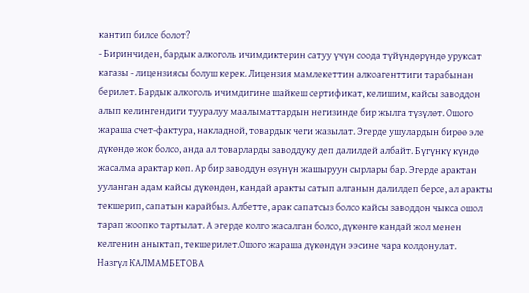кантип билсе болот?
- Биринчиден, бардык алкоголь ичимдиктерин сатуу үчүн соода түйүндөрүндө уруксат кагазы - лицензиясы болуш керек. Лицензия мамлекеттин алкоагенттиги тарабынан берилет. Бардык алкоголь ичимдигине шайкеш сертификат, келишим, кайсы заводдон алып келингендиги тууралуу маалыматтардын негизинде бир жылга түзүлөт. Ошого жараша счет-фактура, накладной, товардык чеги жазылат. Эгерде ушулардын бирөө эле дүкөндө жок болсо, анда ал товарларды заводдуку деп далилдей албайт. Бүгүнкү күндө жасалма арактар көп. Ар бир заводдун өзүнүн жашыруун сырлары бар. Эгерде арактан ууланган адам кайсы дүкөндөн, кандай аракты сатып алганын далилдеп берсе, ал аракты текшерип, сапатын карайбыз. Албетте, арак сапатсыз болсо кайсы заводдон чыкса ошол тарап жоопко тартылат. А эгерде колго жасалган болсо, дүкөнгө кандай жол менен келгенин аныктап, текшерилет.Ошого жараша дүкөндүн ээсине чара колдонулат.
Назгүл КАЛМАМБЕТОВА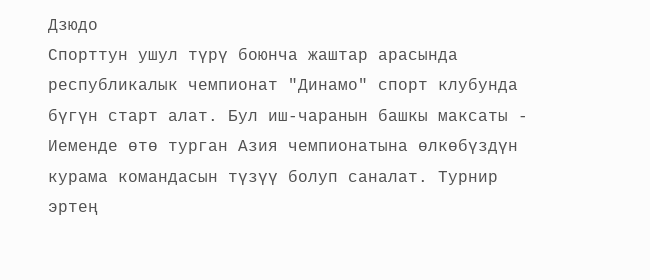Дзюдо
Спорттун ушул түрү боюнча жаштар арасында республикалык чемпионат "Динамо" спорт клубунда бүгүн старт алат. Бул иш-чаранын башкы максаты - Иеменде өтө турган Азия чемпионатына өлкөбүздүн курама командасын түзүү болуп саналат. Турнир эртең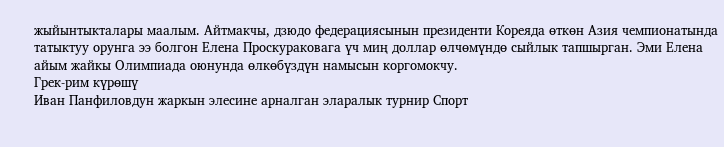жыйынтыкталары маалым. Айтмакчы, дзюдо федерациясынын президенти Кореяда өткөн Азия чемпионатында татыктуу орунга ээ болгон Елена Проскураковага үч миң доллар өлчөмүндө сыйлык тапшырган. Эми Елена айым жайкы Олимпиада оюнунда өлкөбүздүн намысын коргомокчу.
Грек-рим күрөшү
Иван Панфиловдун жаркын элесине арналган эларалык турнир Спорт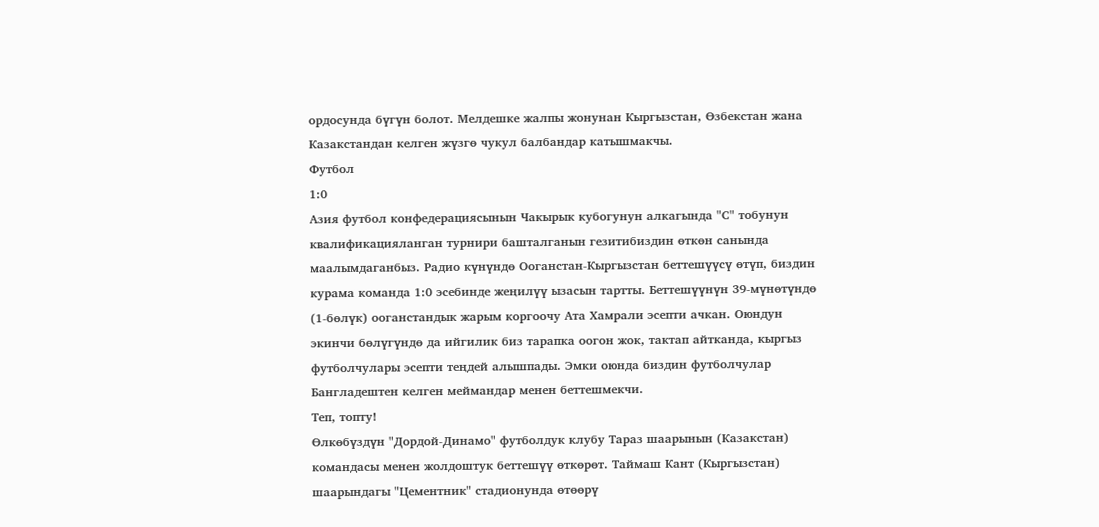ордосунда бүгүн болот. Мелдешке жалпы жонунан Кыргызстан, Өзбекстан жана Казакстандан келген жүзгө чукул балбандар катышмакчы.
Футбол
1:0
Азия футбол конфедерациясынын Чакырык кубогунун алкагында "С" тобунун квалификацияланган турнири башталганын гезитибиздин өткөн санында маалымдаганбыз. Радио күнүндө Ооганстан-Кыргызстан беттешүүсү өтүп, биздин курама команда 1:0 эсебинде жеңилүү ызасын тартты. Беттешүүнүн 39-мүнөтүндө (1-бөлүк) ооганстандык жарым коргоочу Ата Хамрали эсепти ачкан. Оюндун экинчи бөлүгүндө да ийгилик биз тарапка оогон жок, тактап айтканда, кыргыз футболчулары эсепти теңдей алышпады. Эмки оюнда биздин футболчулар Бангладештен келген меймандар менен беттешмекчи.
Теп, топту!
Өлкөбүздүн "Дордой-Динамо" футболдук клубу Тараз шаарынын (Казакстан) командасы менен жолдоштук беттешүү өткөрөт. Таймаш Кант (Кыргызстан) шаарындагы "Цементник" стадионунда өтөөрү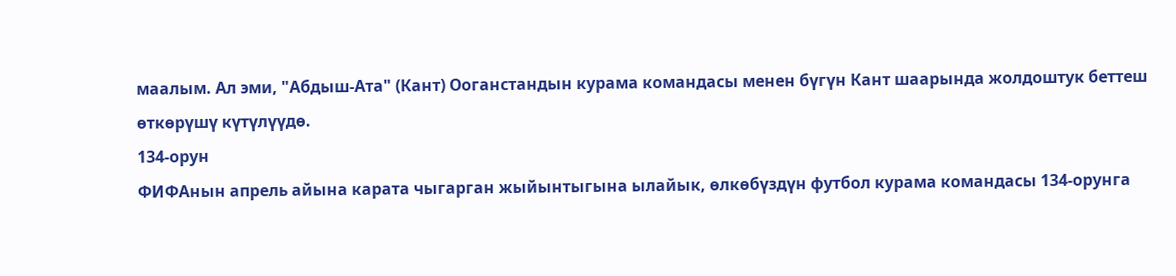маалым. Ал эми, "Абдыш-Ата" (Кант) Ооганстандын курама командасы менен бүгүн Кант шаарында жолдоштук беттеш өткөрүшү күтүлүүдө.
134-орун
ФИФАнын апрель айына карата чыгарган жыйынтыгына ылайык, өлкөбүздүн футбол курама командасы 134-орунга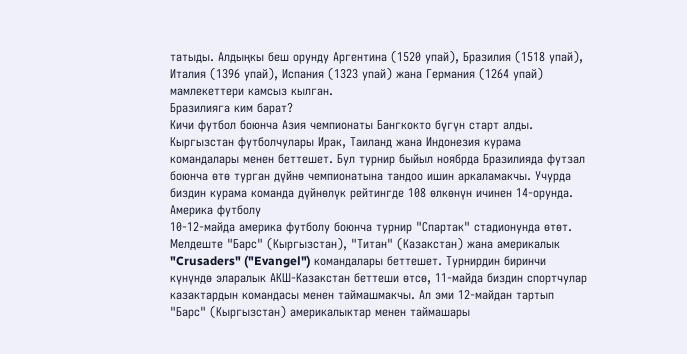татыды. Алдыңкы беш орунду Аргентина (1520 упай), Бразилия (1518 упай), Италия (1396 упай), Испания (1323 упай) жана Германия (1264 упай) мамлекеттери камсыз кылган.
Бразилияга ким барат?
Кичи футбол боюнча Азия чемпионаты Бангкокто бүгүн старт алды. Кыргызстан футболчулары Ирак, Таиланд жана Индонезия курама командалары менен беттешет. Бул турнир быйыл ноябрда Бразилияда футзал боюнча өтө турган дүйнө чемпионатына тандоо ишин аркаламакчы. Учурда биздин курама команда дүйнөлүк рейтингде 108 өлкөнүн ичинен 14-орунда.
Америка футболу
10-12-майда америка футболу боюнча турнир "Спартак" стадионунда өтөт. Мелдеште "Барс" (Кыргызстан), "Титан" (Казакстан) жана америкалык "Crusaders" ("Evangel") командалары беттешет. Турнирдин биринчи күнүндө эларалык АКШ-Казакстан беттеши өтсө, 11-майда биздин спортчулар казактардын командасы менен таймашмакчы. Ал эми 12-майдан тартып "Барс" (Кыргызстан) америкалыктар менен таймашары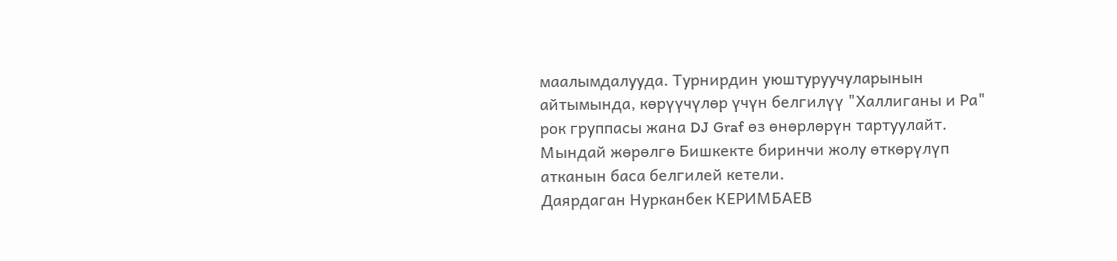маалымдалууда. Турнирдин уюштуруучуларынын айтымында, көрүүчүлөр үчүн белгилүү "Халлиганы и Ра" рок группасы жана DJ Graf өз өнөрлөрүн тартуулайт. Мындай жөрөлгө Бишкекте биринчи жолу өткөрүлүп атканын баса белгилей кетели.
Даярдаган Нурканбек КЕРИМБАЕВ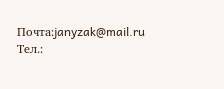Почта:janyzak@mail.ru
Тел.: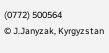(0772) 500564
© J.Janyzak, Kyrgyzstan